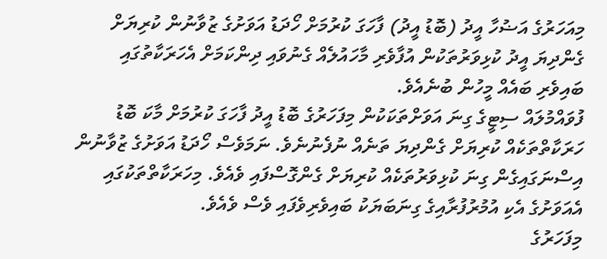މިއަހަރުގެ އަޟުހާ އީދު (ބޮޑު އީދު) ފާހަގަ ކުރުމަށް ހޯދަޑު އަވަށުގެ ޒުވާނުން ކުރިޔަށް ގެންދިޔަ އީދު ކުޅިވަރުތަކުން އުފާވެރި މާހައުލެއް ގެނުވައި ދިންކަމަށް އެހަރަކާތުގައި ބައިވެރި ބައެއް މީހުން ބުނެއެވެ.
ފުވައްމުލައް ސިޓީގެ ގިނަ އަވަށްތަކަކުން މިފަހަރުގެ ބޮޑު އީދު ފާހަގަ ކުރުމަށް މާކަ ބޮޑު ހަރަކާތްތަކެއް ކުރިޔަށް ގެންދިޔަ ތަނެއް ނުފެނުނެވެ. ނަމަވެސް ހޯދަޑު އަވަށުގެ ޒުވާނުން އިސްނަގައިގެން ގިނަ ކުޅިވަރުތަކެއް ކުރިޔަށް ގެންގޮސްފައި ވެއެވެ. މިހަރަކާތްތަކުގައި އެއަވަށުގެ އެކި އުމުރުފުރާއިގެ ގިނަބަޔަކު ބައިވެރިވެފައި ވެސް ވެއެވެ.
މިފަހަރުގެ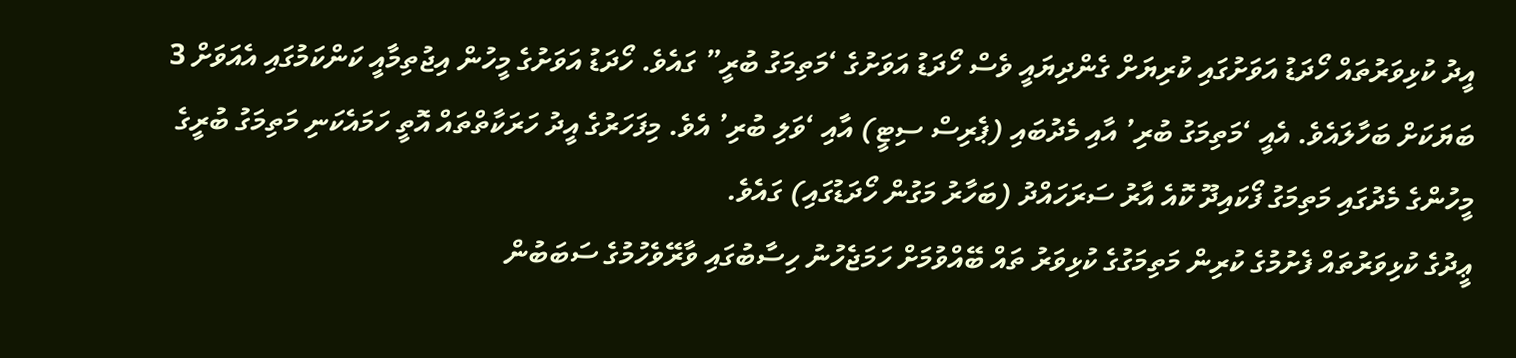އީދު ކުޅިވަރުތައް ހޯދަޑު އަވަށުގައި ކުރިޔަށް ގެންދިޔައީ ވެސް ހޯދަޑު އަވަށުގެ ‘މަތިމަގު ބުރީ” ގައެވެ. ހޯދަޑު އަވަށުގެ މީހުން އިޖުތިމާއީ ކަންކަމުގައި އެއަވަށް 3 ބަޔަކަށް ބަހާލައެވެ. އެއީ ‘މަތިމަގު ބުރި’ އާއި މެދުބައި (ޕެރިސް ސިޓީ) އާއި ‘ވަލި ބުރި’ އެވެ. މިފަހަރުގެ އީދު ހަރަކާތްތައް އޮތީ ހަމައެކަނި މަތިމަގު ބުރީގެ މީހުންގެ މެދުގައި މަތިމަގު ފޯކައިދޫ ކޮއެ އާރު ސަރަހައްދު (ބަހާރު މަގުން ހޯދަޑުގައި) ގައެވެ.
ޢީދުގެ ކުޅިވަރުތައް ފެށުމުގެ ކުރިން މަތިމަގުގެ ކުޅިވަރު ތައް ބޭއްވުމަށް ހަމަޖެހުނު ހިސާބުގައި ވާރޭވެހުމުގެ ސަބަބުން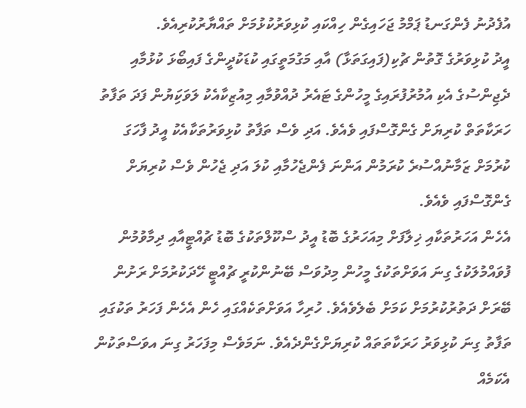އުފެދުނު ފެންގަނޑު ޕަމްމު ޖަހައިގެން ހިއްކައި ކުޅިވަރުކުޅުމަށް ތައްޔާރުކުރިއެވެ.
އީދު ކުޅިވަރުގެ ގޮތުން ޗުކި(ފައިގަތަޅާ) އާއި މަގުމަތީގައި ކުޑަކުދީންގެ ފައިބޯޅަ ކުޅުމާއި ދެޖިންސުގެ އެކި އުމުރުފުރައިގެ މީހުންގެ ޓައެރު ދުއްވުމާއި މިއުޒިކާއެކު ލަވަކަިޔުން ފަދަ ތަފާތު ހަރަކާތަތް ކުރިޔަށް ގެންގޮސްފައި ވެއެވެ. އަދި ވެސް ތަފާތު ކުޅިވަރުތަކާއެކު އީދު ފާހަގަ ކުރުމަށް ޒަމާނުއްސުރެ ކުރަމުން އަންނަ ފެންޖެހުމާއި ކުލަ އަދި ޖެހުން ވެސް ކުރިޔަށް ގެންގޮސްފައި ވެއެވެ.
އެހެން އަހަރުތަކާއި ޚިލާފަށް މިއަހަރުގެ ބޮޑު އީދު ސްކޫލްތަކުގެ ބޮޑު ޗުއްޓީއާއި ދިމާވުމުން ފުވައްމުލަކުގެ ގިނަ އަވަށްތަކުގެ މީހުން މިދުވަސް ބޭނުންކުރީ ޗުއްޓީ ހޭދަކުރުމަށް ރަށުން ބޭރަށް ދަތުރުކުރުމަށް ކަމަށް ބެލެވެއެވެ. ހުރިހާ އަވަށްތަކެއްގައި ހެން އެހެން ފަހަރު ތަކުގައި ތަފާތު ގިނަ ކުޅިވަރު ހަރަކާތަތައް ކުރިޔަށްގެންދެއެވެ. ނަމަވެސް މިފަހަރު ގިނަ އވަސްތަކުން އެކަމެއް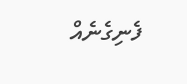ފެނިގެނެއް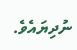ނުދިޔައެވެ.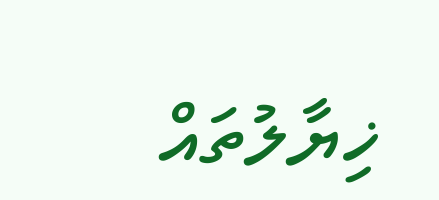ޚިޔާލުތައް